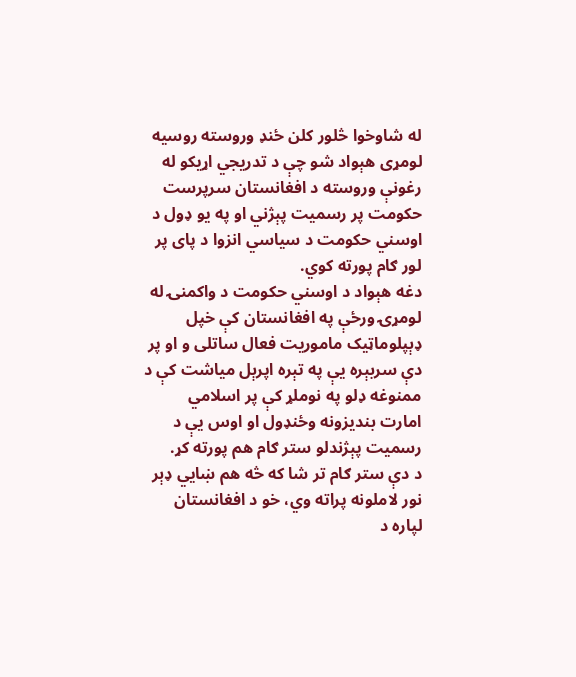له شاوخوا څلور کلن ځنډ وروسته روسیه لومړی هېواد شو چې د تدریجي اړیکو له رغونې وروسته د افغانستان سرپرست حکومت پر رسمیت پېژني او په یو ډول د اوسني حکومت د سیاسي انزوا د پای پر لور ګام پورته کوي.
دغه هېواد د اوسني حکومت د واکمنۍ له لومړۍ ورځې په افغانستان کې خپل ډېپلوماټیک ماموریت فعال ساتلی و او پر دې سربېره یې په تېره اپرېل میاشت کې د ممنوغه ډلو په نوملړ کې پر اسلامي امارت بنديزونه وځنډول او اوس یې د رسمیت پېژندلو ستر ګام هم پورته کړ.
د دې ستر ګام تر شا که څه هم ښايي ډېر نور لاملونه پراته وي، خو د افغانستان لپاره د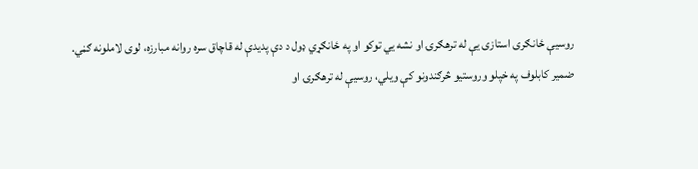روسیې ځانګری استازی یې له ترهګرۍ او نشه يي توکو او په ځانګړي ډول د دې پدیدې له قاچاق سره روانه مبارزه، لوی لاملونه ګڼي.
ضمیر کابلوف په خپلو وروستیو څرګندونو کې ویلي، روسیې له ترهګرۍ او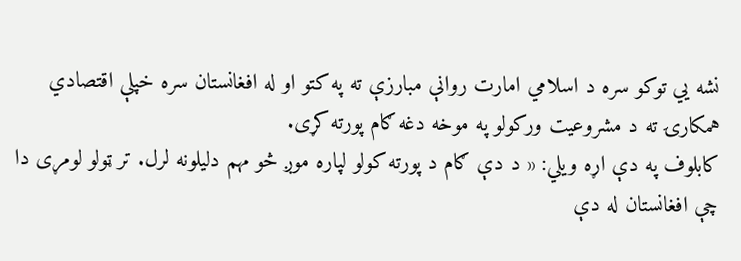نشه يي توکو سره د اسلامي امارت روانې مبارزې ته په کتو او له افغانستان سره خپلې اقتصادي همکارۍ ته د مشروعیت ورکولو په موخه دغه ګام پورته کړی.
کابلوف په دې اړه ویلي: « د دې ګام د پورته کولو لپاره موږ څو مهم دلیلونه لرل. تر ټولو لومړی دا چې افغانستان له دې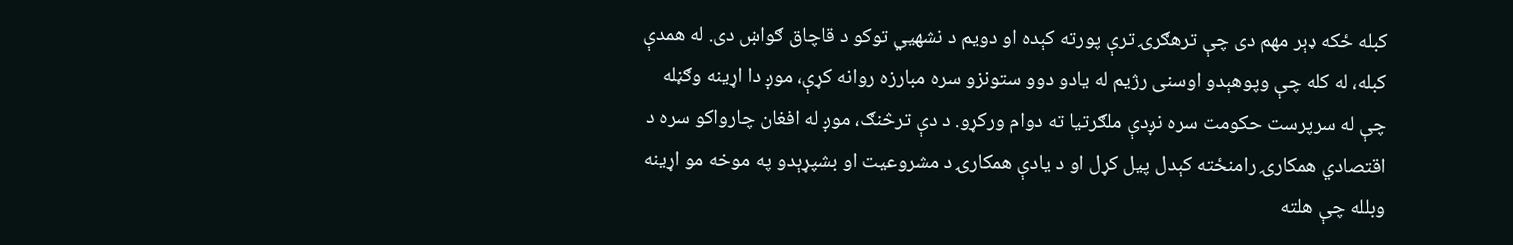کبله ځکه ډېر مهم دی چې ترهګرۍ ترې پورته کېده او دویم د نشهيي توکو د قاچاق ګواښ دی. له همدې کبله، له کله چې وپوهېدو اوسنی رژیم له یادو دوو ستونزو سره مبارزه روانه کړې، موږ دا اړینه وګڼله چې له سرپرست حکومت سره نږدې ملګرتیا ته دوام ورکړو. د دې ترڅنګ، موږ له افغان چارواکو سره د اقتصادي همکارۍ رامنځته کېدل پیل کړل او د یادې همکارۍ د مشروعیت او بشپړېدو په موخه مو اړینه وبلله چې هلته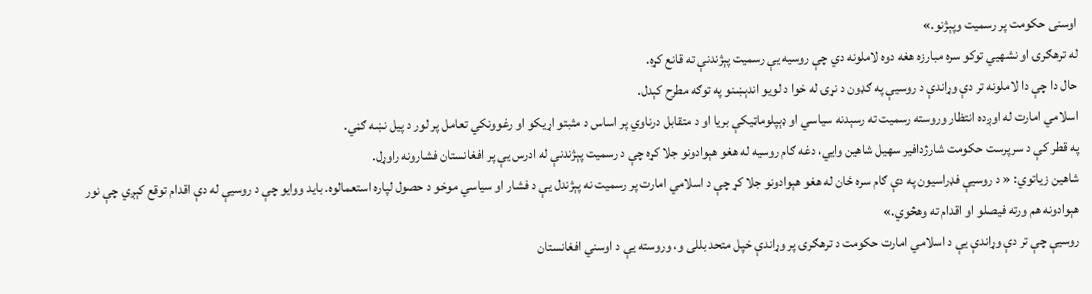اوسنی حکومت پر رسمیت وپېژنو.»
له ترهګرۍ او نشهيي توکو سره مبارزه هغه دوه لاملونه دي چې روسیه یې رسمیت پېژندنې ته قانع کړه.
حال دا چې دا لاملونه تر دې وړاندې د روسیې په ګډون د نړۍ له خوا د لویو اندېښنو په توګه مطرح کېدل.
اسلامي امارت له اوږده انتظار وروسته رسمیت ته رسېدنه سیاسي او ډېپلوماټیکې بریا او د متقابل درناوي پر اساس د مثبتو اړیکو او رغوونکي تعامل پر لور د پيل نښه ګڼي.
په قطر کې د سرپرست حکومت شارژدافیر سهیل شاهین وايي، دغه ګام روسیه له هغو هېوادونو جلا کړه چې د رسمیت پېژندنې له ادرس یې پر افغانستان فشارونه راوړل.
شاهین زیاتوي: « د روسیې فډراسیون په دې ګام سره ځان له هغو هېوادونو جلا کړ چې د اسلامي امارت پر رسمیت نه پېژندل یې د فشار او سیاسي موخو د حصول لپاره استعمالوه. باید ووایو چې د روسیې له دې اقدام توقع کېږي چې نور هېوادونه هم ورته فیصلو او اقدام ته وهڅوي.»
روسیې چې تر دې وړاندې یې د اسلامي امارت حکومت د ترهګرۍ پر وړاندې خپل متحد بللی و، وروسته یې د اوسني افغانستان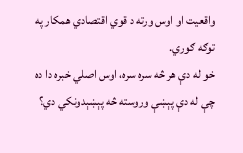واقعیت او اوس ورته د قوي اقتصادي همکار په توګه ګوري.
خو له دې هر څه سره سره، اوس اصلي خبره دا ده چې له دې پېښې وروسته څه پېښېدونکي دي؟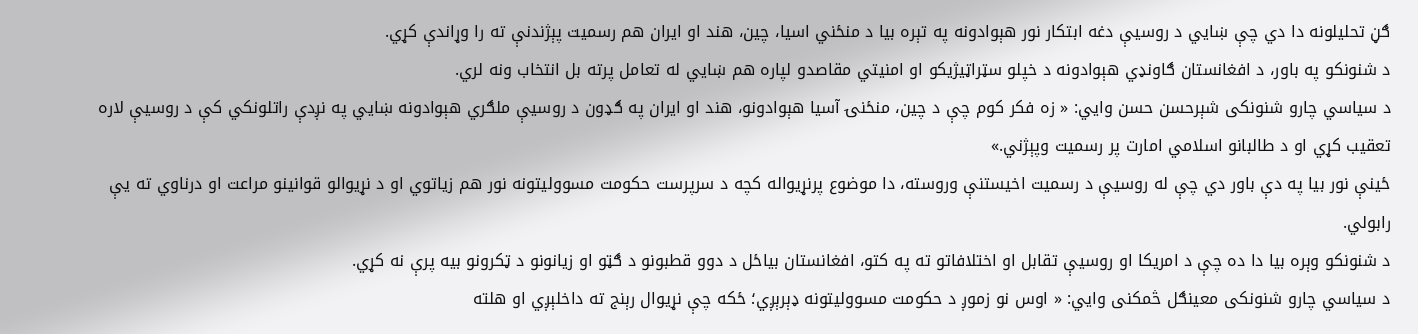ګڼ تحلیلونه دا دي چې ښايي د روسیې دغه ابتکار نور هېوادونه په تېره بیا د منځني اسیا، چین، هند او ایران هم رسمیت پېژندنې ته را وړاندې کړي.
د شنونکو په باور، د افغانستان ګاونډي هېوادونه د خپلو سټراټیژیکو او امنیتي مقاصدو لپاره هم ښايي له تعامل پرته بل انتخاب ونه لري.
د سیاسي چارو شنونکی شېرحسن حسن وايي: « زه فکر کوم چې د چین، منځنۍ آسیا هېوادونو، هند او ایران په ګډون د روسیې ملګري هېوادونه ښايي په نږدې راتلونکي کې د روسیې لاره تعقیب کړي او د طالبانو اسلامي امارت پر رسمیت وپېژني.»
ځینې نور بیا په دې باور دي چې له روسیې د رسمیت اخیستنې وروسته، دا موضوع پرنړیواله کچه د سرپرست حکومت مسوولیتونه نور هم زیاتوي او د نړیوالو قوانینو مراعت او درناوي ته یې رابولي.
د شنونکو وېره بیا دا ده چې د امریکا او روسیې تقابل او اختلافاتو ته په کتو، افغانستان بیاځل د دوو قطبونو د ګټو او زیانونو د ټکرونو بیه پرې نه کړي.
د سیاسي چارو شنونکی معینګل څمکنی وايي: « اوس نو زموږ د حکومت مسوولیتونه ډېرېږي؛ ځکه چې نړیوال رېنج ته داخلېږي او هلته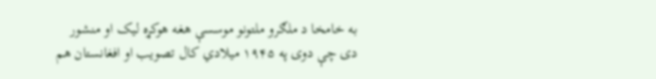به خامخا د ملګرو ملتونو موسسې هغه هوکړه لیک او منشور دی چې دوی په ۱۹۴۵ میلادي کال تصویب او افغانستان هم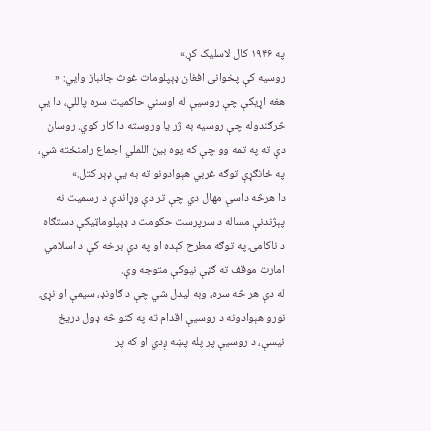په ۱۹۴۶ کال لاسلیک کړ.»
روسیه کې پخوانی افغان ډېپلومات غوث جانباز وايي: « هغه اړیکې چې روسیې له اوسني حاکمیت سره پاللې، دا یې څرګندوله چې روسیه به ژر یا وروسته دا کار کوي. روسان دې ته په تمه وو چې که یوه بین اللملي اجماع رامنځته شي، په ځانګړې توګه غربي هېوادونو ته به یې ډېر کتل.»
دا هرڅه داسې مهال دي چې تر دې وړاندې د رسمیت نه پېژندنې مساله د سرپرست حکومت د ډېپلوماټیکې دستګاه د ناکامۍ په توګه مطرح کېده او په دې برخه کې د اسلامي امارت موقف ته ګڼې نیوکې متوجه وې.
له دې هر څه سره، وبه لیدل شي چې د ګاونډ، سیمې او نړۍ نورو هېوادونه د روسیې اقدام ته په کتو څه ډول دریځ نیسې، د روسیې پر پله پښه ږدي او که پر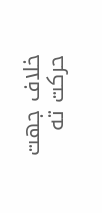خلاف جهت حرکت ته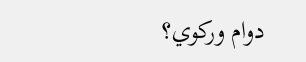دوام ورکوي؟